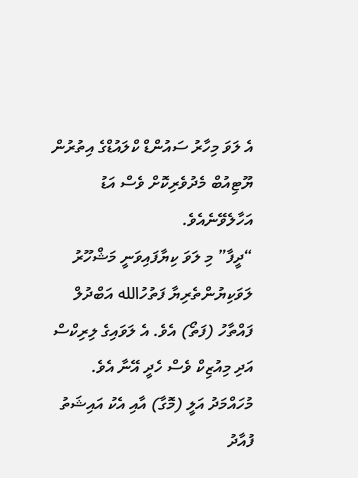އެ ލަވަ މިހާރު ސައުންޑް ކްލައުޑްގެ އިތުރުން ޔޫޓިއުބް މެދުވެރިކޮށް ވެސް އަޑު އަހާލެވޭނެއެވެ.
“ދީފާ” މި ލަވަ ކިޔާފައިވަނީ މަޝްހޫރު ލަވަކިޔުންތެރިޔާ ފަތުހުالله އަބްދުލް ފައްތާހު (ފަތޯ) އެވެ. އެ ލަވައިގެ ލިރިކްސް އަދި މިއުޒިކް ވެސް ހެދީ އޭނާ އެވެ.
މުހައްމަދު އަލީ (މޮގާ) އާއި އެކު އައިޝަތު ފުއާދު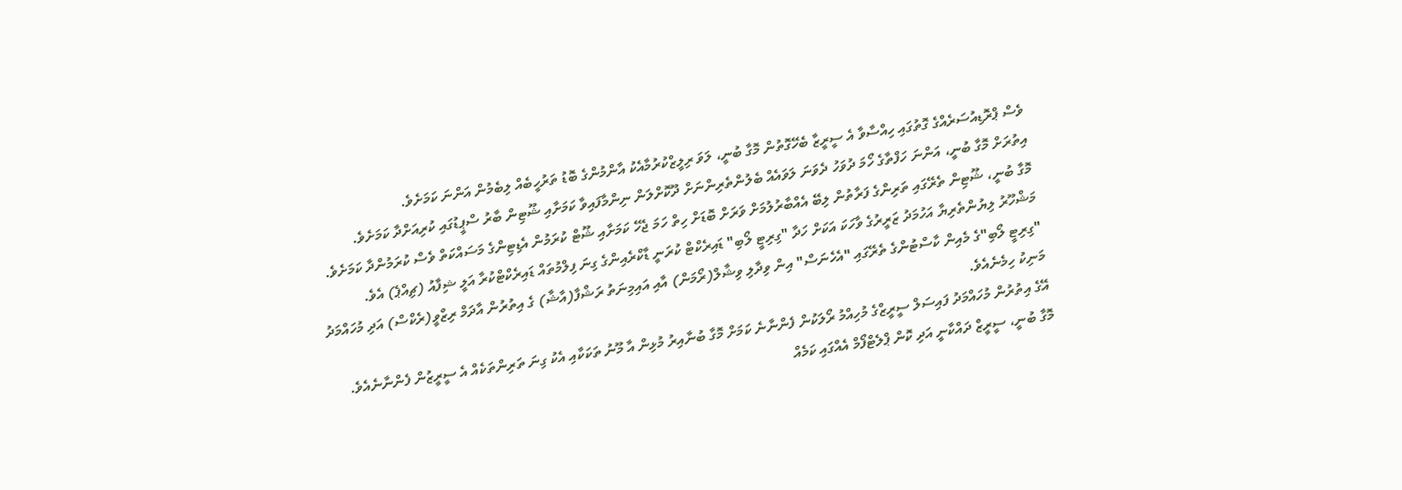ވެސް ޕްރޮޑިއުސަރެއްގެ ގޮތުގައި ހިއްސާވާ އެ ސީރީޒާ ބެހޭގޮތުން މޮގާ ބުނީ، ލަވަ ރިލީޒްކުރުމާއެކު އާންމުންގެ ބޮޑު ތަރުހީބެއް ލިބެމުން އަންނަ ކަމަށެވެ.
އިތުރަށް މޮގާ ބުނީ، އަންނަ ހަފްތާގެ ހޯމަ ދުވަހު ދެވަނަ ލަވައެއް ބެލުންތެރިންނަށް ދޫކޮށްލަން ނިންމާފައިވާ ކަމަށާއި ޝޫޓިން ބާރު ސްޕީޑުގައި ކުރިއަށްދާ ކަމަށެވެ.
މޮގާ ބުނީ، ޝޫޓިން ތެރޭގައި ތަރިންގެ ފަރާތުން ލިބޭ އެއްބާރުލުމަށް ވަރަށް ބޮޑަށް ހިތް ހަމަ ޖެހޭ ކަމަށާއި ޝޫޓް ކުރަމުން އެޑިޓިންގެ މަސައްކަތް ވެސް ކުރަމުންދާ ކަމަށެވެ.
މަޝްހޫރު ލިޔުންތެރިޔާ އަހުމަދު ޒަރީރުގެ ވާހަކަ އަކަށް ހަދާ "ގިރިޓީ ލޯބި" ޑައިރެކްޓް ކުރަނީ ޑާކްރެއިންގެ ގިނަ ފިލްމުތައް ޑައިރެކްޓްކުރާ އަލީ ޝިފާއު (ޗިއްޕެ) އެވެ.
"ގިރިޓީ ލޯބި"ގެ މެއިން ކާސްޓުންގެ ތެރޭގައި "އެހެނަސް" އިން ވިދާލި ވިޝާލް(ރޯމަން) އާއި އައިމިނަތު ރަޝްފާ(އާޝާ) ގެ އިތުރުން އާދަމް ރިޒްވީ(ރެކްސް) އަދި މުހައްމަދު މަނިކު ހިމެނެއެވެ.
އޭގެ އިތުރުން މުހައްމަދު ފައިސަލް ސީރީޒްގެ މުހިއްމު ރޯލަކުން ފެންނާނެ ކަމަށް މޮގާ ބުނާއިރު މުޅިން އާ މޫނު ތަކަކާއި އެކު ގިނަ ތަރިންތަކެއް އެ ސީރީޒުން ފެންނާނެއެވެ.
މޮގާ ބުނީ، ސީރީޒް ދައްކާނީ އަދި ކޮން ޕްލެޓްފޯމް އެއްގައި ކަމެއް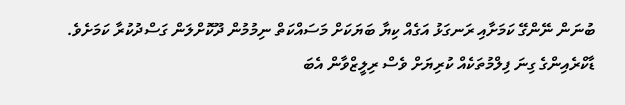ބުނަން ނޭންގޭ ކަމަށާއި ރަނގަޅު އަގެއް ކިޔާ ބަޔަކަށް މަސައްކަތް ނިމުމުން ދޫކޮށްލަން ގަސްދުކުރާ ކަމަށެވެ.
ޑާކްރެއިންގެ ގިނަ ފިލްމުތަކެއް ކުރިޔަށް ވެސް ރިލީޒްވާން އެބަ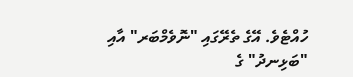ހުއްޓެވެ. އޭގެ ތެރޭގައި "ނޮވެމްބަރ" އާއި "ބަޅިނދު" ގެ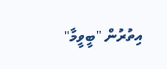އިތުރުން "ބީވީމާ"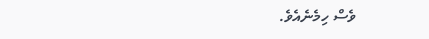ވެސް ހިމެނެއެވެ.